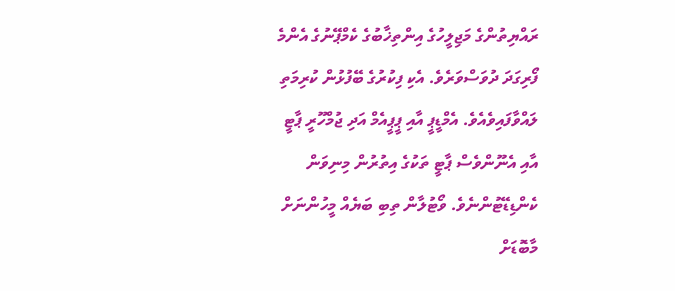ރައްޔިތުންގެ މަޖިލީހުގެ އިންތިޚާބުގެ ކެމްޕޭނުގެ އެންމެ ފޯރިގަދަ ދުވަސްވަރެވެ. އެކި ފިކުރުގެ ބޭފުޅުން ކުރިމަތި ލައްވާފައިވެއެވެ. އެމްޑީޕީ އާއި ޕީޕީއެމް އަދި ޖުމްހޫރީ ޕާޓީ އާއި އެނޫންވެސް ޕާޓީ ތަކުގެ އިތުރުން މިނިވަން ކެންޑިޑޭޓުންނެވެ. ވޯޓުލާން ތިބި ބަޔެއް މީހުންނަށް މާބޮޑަށް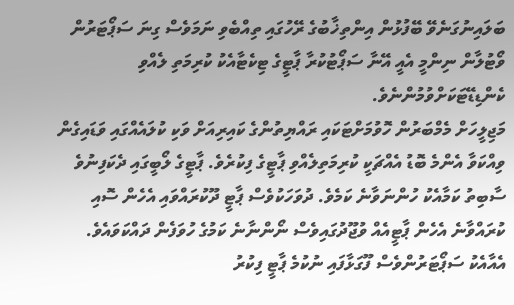ބަލައިނުގަނެވޭ ބޭފުޅުން އިންތިޚާބުގެ ރޭހުގައި ތިއްބެވި ނަމަވެސް ގިނަ ސަޕޯޓަރުން ވޯޓުލާން ނިންމީ އެއީ އޭނާ ސަޕޯޓުކުރާ ޕާޓީގެ ޓިކެޓާއެކު ކުރިމަތި ލެއްވި ކެންޑިޑޭޓަކަށްވުމުންނެވެ.
މަޖިލީހަށް މެމްބަރުން ހޮވުމަށްޓަކައި ރައްޔިތުންގެ ކައިރިއަށް ވަކި ކުލައެއްގައި ވަޑައިގެން ވިއްކަވާ އެންމެ ބޮޑު އެއްޗަކީ ކުރިމަތިލެއްވި ޕާޓީގެ ފިކުރެވެ. ޕާޓީގެ ލޯބީގައި ދެކަފިނުވެ ސާބިތު ކަމާއެކު ހުންނަވާނެ ކަމެވެ. ދުވަހަކުވެސް ޕާޓީ ދޫކުރައްވައި އެހެން ސޮއި ކުރައްވާނެ އެހެން ޕާޓީއެއް ވުޖޫދުގައިވެސް ނޯންނާނެ ކަމުގެ ހުވަފެން ދައްކަވައެވެ. އެއާއެކު ސަޕޯޓަރުންވެސް ފޫގަޅާފައި ނުކުމެ ޕާޓީ ފިކުރު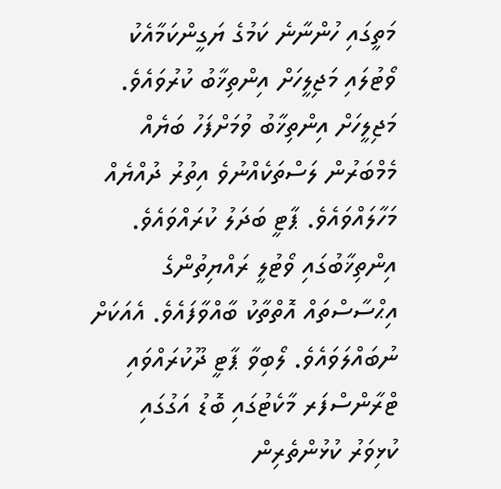މަތީގައި ހުންނާނެ ކަމުގެ ޔަގީންކަމާއެކު ވޯޓުލައި މަޖިލީހަށް އިންތިޚާބު ކުރުވައެވެ.
މަޖިލީހަށް އިންތިޚާބު ވުމަށްފަހު ބަޔެއް މެމްބަރުން ލަސްތަކެއްނުވެ އިތުރު ދުއްޔެއް މަހާލައްވައެވެ. ޕާޓީ ބަދަލު ކުރައްވައެވެ. އިންތިޚާބުގައި ވޯޓުލީ ރައްޔިތުންގެ އިޙްސާސްތައް އޮތްތާކު ބާއްވާފައެވެ. އެއަކަށް ނުބައްލަވައެވެ. ލޯބިވާ ޕާޓީ ދޫކުރައްވައި ޓްރާންސްފަރ މާކެޓުގައި ބޮޑު އަގުގައި ކުޅިވަރު ކުޅުންތެރިން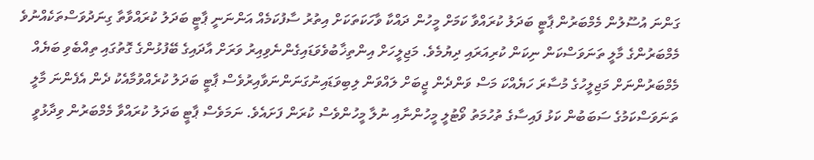ގަންނަ އުސޫލުން މެމްބަރުން ޕާޓީ ބަދަލު ކުރައްވާ ކަމަށް މީހުން ދައްކާ ވާހަކަތަކަށް އިތުރު ސާފުކަމެއް އަންނަނީ ޕާޓީ ބަދަލު ކުރައްވާތާ ގިނަދުވަސްތަކެއްނުވެ މެމްބަރުންގެ މާލީ ތަނަވަސްކަން ނިކަން ކުރިއަރައި ދިޔުމެވެ. މަޖިލީހަށް އިންތިޚާބުވެވަޑައިގެންނެވިއިރު ވަރަށް އާދައިގެ ބޭފުޅުންގެ ގޮތުގައި ތިއްބެވި ބަޔެއް މެމްބަރުންނަށް މަޖިލީހުގެ މުސާރަ ހަޔެއްކަ މަސް ވަންދެން ޖީބަށް ލައްވަން ލިބިވަޑައިނުގަނަންނަވާއިރުވެސް ޕާޓީ ބަދަލު ކުރެއްވުމާއެކު ދެން އެފެންނަ މާލީ ތަނަވަސްކަމުގެ ސަބަބުން ކަޅު ފައިސާގެ ތުހުމަތު ވޯޓުލީ މީހުންނާއި ނުލާ މީހުންވެސް ކުރަން ފަށައެވެ. ނަމަވެސް ޕާޓީ ބަދަލު ކުރައްވާ މެމްބަރުން ވިދާޅުވީ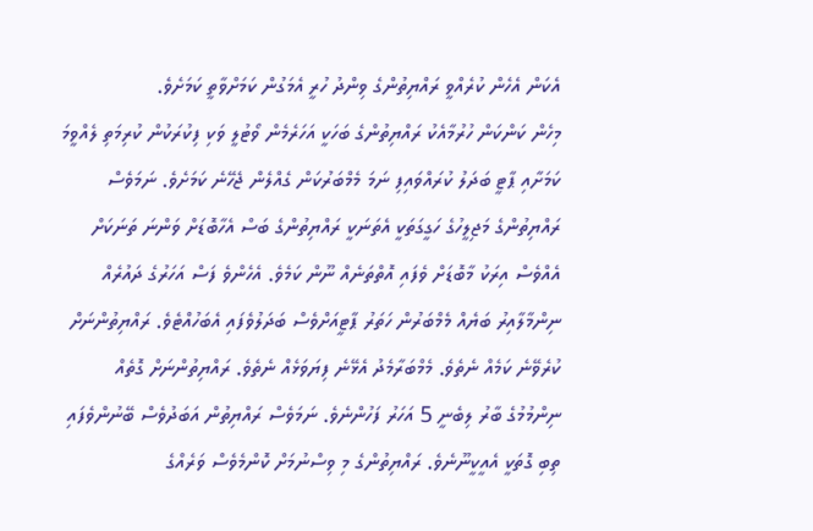އެކަން އެހެން ކުރެއްވީ ރައްޔިތުންގެ ވިންދު ހުރީ އެމަގުން ކަމަށްވާތީ ކަމަށެވެ.
މިހެން ކަންކަން ހުރުމާއެކު ރައްޔިތުންގެ ބަހަކީ އަހަރެމެން ވޯޓުލީ ވަކި ފިކުރަކުން ކުރިމަތި ލެއްވީމަ ކަމަށާއި ޕާޓީ ބަދަލު ކުރައްވައިފި ނަމަ މެމްބަރުކަން ގެއްލެން ޖެހޭނެ ކަމަށެވެ. ނަމަވެސް ރައްޔިތުންގެ މަޖިލީހުގެ ހަގީގަތަކީ އެތަނަކީ ރައްޔިތުންގެ ބަސް އެހާބޮޑަށް ވަންނަ ތަނަކަށް އެއްވެސް އިރަކު މާބޮޑަށް ވެފައި އޮތްތަނެއް ނޫން ކަމެވެ. އެހެންވެ ފަސް އަހަރުގެ ދައުރެއް ނިންމާލާއިރު ބަޔެއް މެމްބަރުން ހަތަރު ޕާޓީއަށްވެސް ބަދަލުވެފައި އެބަހުއްޓެވެ. ރައްޔިތުންނަށް ކުރެވޭނެ ކަމެއް ނެތެވެ. މެމްބަރާމެދު އެޅޭނެ ފިޔަވަޅެއް ނެތެވެ. ރައްޔިތުންނަށް ގޮތެއް ނިންމުމުގެ ބާރު ލިބެނީ 5 އަހަރު ފަހުންނެވެ. ނަމަވެސް ރައްޔިތުން އަބަދުވެސް ބޭނުންވެފައި ތިބި ގޮތަކީ އެއީކީނޫނެވެ. ރައްޔިތުންގެ މި ވިސްނުމަށް ކޮންމެވެސް ވަރެއްގެ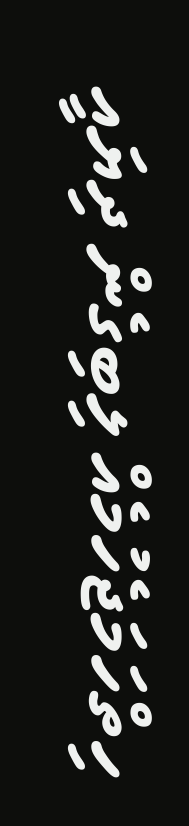ހިތްހަމަޖެހުމެއް ލިބިގެން ދިޔައީ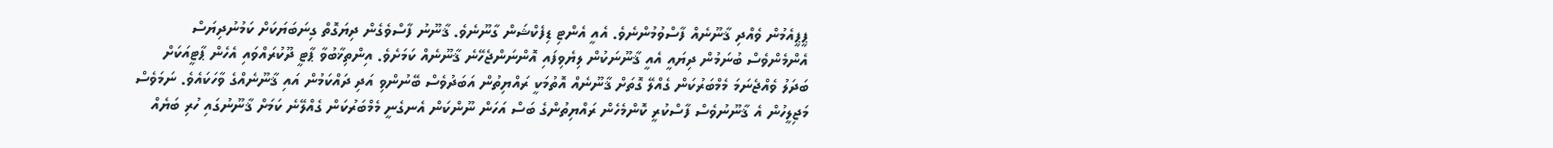ޕީޕީއެމުން ވެއްދި ޤާނޫނެއް ފާސްވުމުންނެވެ. އެއީ އެންޓި ޑިފެކްޝަން ގާނޫނެވެ. ޤާނޫނު ފާސްވެގެން ދިޔަގޮތް ގިނަބަޔަކަށް ކަމުނުދިޔަސް އެންމެންވެސް ބުނަމުން ދިޔައީ އެއީ ޤާނޫނަކުން ލިޔެވިފައި އޮންނަންޖެހޭނެ ޤާނޫނެއް ކަމަށެވެ. އިންތިޚާބުވާ ޕާޓީ ދޫކުރައްވައި އެހެން ޕާޓީއަކަށް ބަދަލު ވެއްޖެނަމަ މެމްބަރުކަން ގެއްލޭ ގޮތަށް ޤާނޫނެއް އޮތުމަކީ ރައްޔިތުން އަބަދުވެސް ބޭނުންވި އަދި ދައްކަމުން އައި ޤާނޫނެއްގެ ވާހަކައެވެ. ނަމަވެސް މަޖިލީހުން އެ ޤާނޫނުވެސް ފާސްކުރީ ކޮންމެހެން ރައްޔިތުންގެ ބަސް އަހަން ނޫންކަން އެނގެނީ މެމްބަރުކަން ގެއްލޭނެ ކަމަށް ޤާނޫނުގައި ހުރި ބަޔެއް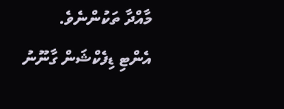މާއްދާ ތަކުންނެވެ.
އެންޓި ޑިފެކްޝަން ގާނޫނު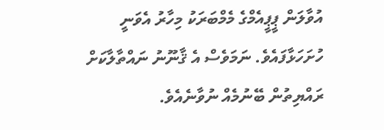އުވާލަން ޕީޕީއެމްގެ މެމްބަރަކު މިހާރު އެވަނީ ހުށަހަޅާފައެވެ. ނަމަވެސް އެ ޤާނޫނު ނައްތާލާކަށް ރައްޔިތުން ބޭނުމެއް ނުވާނެއެވެ.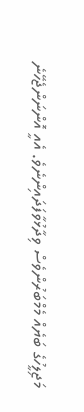މަޖިލީހުގެ ބަޔެއް މެމްބަރުންވެސް ވިދާޅުވާފަދައިންނެވެ. އެއީ އޮންނަންޖެހޭނެ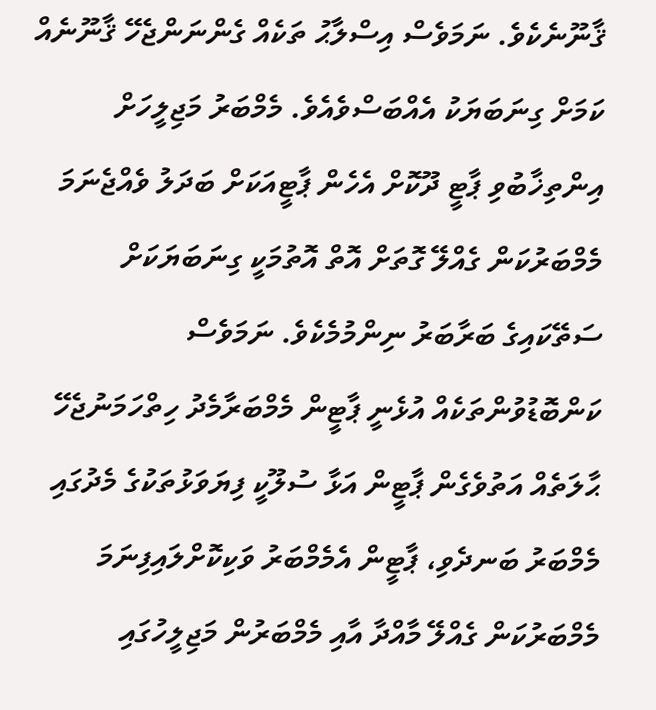ޤާނޫނެކެވެ. ނަމަވެސް އިސްލާޙު ތަކެއް ގެންނަންޖެހޭ ޤާނޫނެއް ކަމަށް ގިނަބަޔަކު އެއްބަސްވެއެވެ. މެމްބަރު މަޖިލީހަށް އިންތިޚާބުވި ޕާޓީ ދޫކޮށް އެހެން ޕާޓީއަކަށް ބަދަލު ވެއްޖެނަމަ މެމްބަރުކަން ގެއްލޭ ގޮތަށް އޮތް އޮތުމަކީ ގިނަބަޔަކަށް ސަތޭކައިގެ ބަރާބަރު ނިންމުމެކެވެ. ނަމަވެސް ކަންބޮޑުވުންތަކެއް އުޅެނީ ޕާޓީން މެމްބަރާމެދު ހިތްހަމަނުޖެހޭ ޙާލަތެއް އަތުވެގެން ޕާޓީން އަޅާ ސުލޫކީ ފިޔަވަޅުތަކުގެ މެދުގައި މެމްބަރު ބަނދެވި، ޕާޓީން އެމެމްބަރު ވަކިކޮށްލައިފިނަމަ މެމްބަރުކަން ގެއްލޭ މާއްދާ އާއި މެމްބަރުން މަޖިލީހުގައި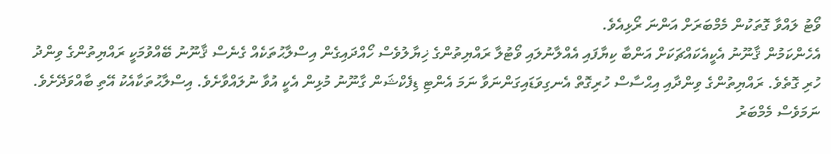ވޯޓު ލައްވާ ގޮތަކުން މެމްބަރަށް އަންނަ ރޯޅިއެވެ.
އެހެންކަމުން ޤާނޫނު އެކީއެކައްޗަކަށް އަންބާ ކިޔާފައި އެއްލާނުލައި ވޯޓުލާ ރައްޔިތުންގެ ޚިޔާލުވެސް ހޯއްދައިގެން އިސްލާޙުތަކެއް ގެނެސް ޤާނޫނު ބޭއްވުމަކީ ރައްޔިތުންގެ ވިންދު ހުރި ގޮތެވެ. ރައްޔިތުންގެ ވިންދާއި އިޙްސާސް ހުރިގޮތް އެނގިވަޑައިގަންނަވާ ނަމަ އެންޓި ޑިފެކްޝަން ގާނޫނު މުޅިން އެކީ އުވާ ނުލައްވާށެވެ. އިސްލާޙުތަކާއެކު އޭތި ބާއްވަދޭށެވެ. ނަމަވެސް މެމްބަރު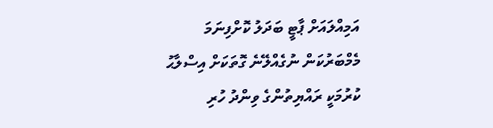އަމިއްލައަށް ޕާޓީ ބަދަލު ކޮށްފިނަމަ މެމްބަރުކަން ނުގެއްލޭނެ ގޮތަކަށް އިސްލާޙު ކުރުމަކީ ރައްޔިތުންގެ ވިންދު ހުރި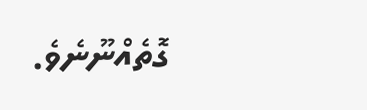ގޮތެއްނޫނެވެ.